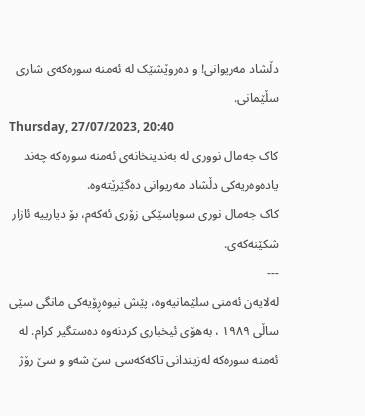دڵشاد مەریوانی! و دەروێشێک لە ئەمنە سورەکەی شاری سڵێمانی.
Thursday, 27/07/2023, 20:40
کاک جەمال نووری لە بەندینخانەی ئەمنە سورەکە چەند یادەوەریەکی دڵشاد مەریوانی دەگێرێتەوە.
کاک جەمال نوری سوپاسێکی زۆری ئەکەم، بۆ دیارییە ئازار شکێنەکەی.
---
لەلایەن ئەمنی سلێمانیەوە، پێش نیوەڕۆیەکی مانگی سێی ساڵی ١٩٨٩ ، بەهۆی ئیخباری کردنەوە دەستگیر کرام. لە ئەمنە سورەکە لەزیندانی تاکەکەسی سێ شەو و سێ رۆژ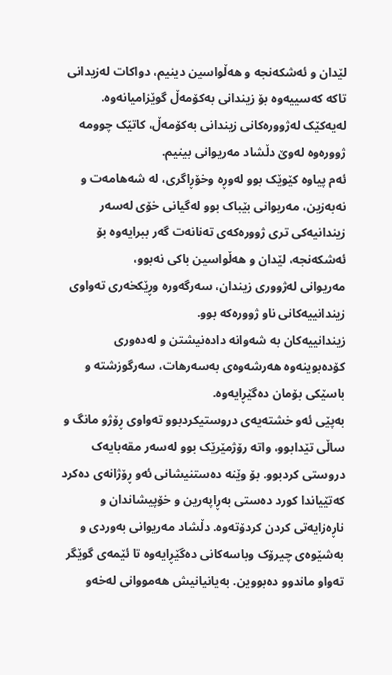لێدان و ئەشکەنجە و هەڵواسین دینیم، دواکات لەزیدانی تاکە کەسییەوە بۆ زیندانی بەکۆمەڵ گوێزامیانەوە.
لەیەکێک لەژوورەکانی زیندانی بەکۆمەڵ، کاتێک چوومه ژوورەوە لەوێ دڵشاد مەریوانی بینیم.
ئەم پیاوە کێوێک بوو لەوڕە وخۆڕاگری، لە شەهامەت و نەبەزین، مەریوانی بێباک بوو لەگیانی خۆی لەسەر زیندانیەکی تری ژوورەکەی تەنانەت گەر ببرایەوە بۆ ئەشکەنجە، لێدان و هەڵواسین باکی نەبوو،
مەریوانی لەژووری زیندان، سەرگەورە وڕێکخەری تەواوی زیندانییەکانی ناو ژوورەکە بوو.
زیندانییەکان بە شەوانە دادەنیشتن و لەدەوری کۆدەبوینەوە هەرشەوەی بەسەرهات، سەرگوزشتە و باسێکی بۆمان دەگێڕایەوە.
بەپێی ئەو خشتەیەی دروستیکردبوو تەواوی ڕۆژو مانگ و ساڵی تێدابوو، واتە رۆژمێرێک بوو لەسەر مقەبایەک دروستی کردبوو. بۆ وێنە دەستنیشانی ئەو ڕۆژانەی دەکرد کەتێیاندا کورد دەستی بەڕاپەرین و خۆپیشاندان و ناڕەزایەتی کردن کردۆتەوە. دڵشاد مەریوانی بەوردی و بەشێوەی چیرۆک وباسەکانی دەگێڕایەوە تا ئێمەی گوێگر تەواو ماندوو دەبووین. بەیانیانیش هەمووانی لەخەو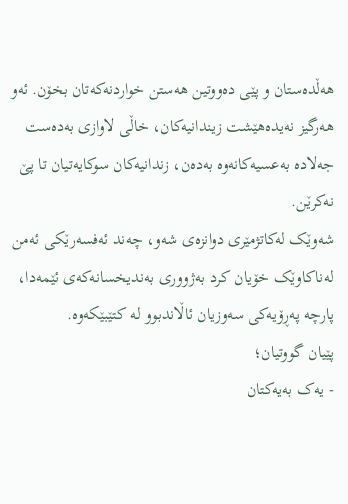هەڵدەستان و پێی دەووتین هەستن خواردنەکەتان بخۆن. ئەو هەرگیز نەیدەهێشت زیندانیەکان، خاڵی لاوازی بەدەست جەلادە بەعسیەکانەوە بەدەن، زندانیەکان سوکایەتیان تا پێ نەکرێن.
شەوێک لەکاتژمێری دوانزەی شەو، چەند ئەفسەرێکی ئەمن لەناکاوێک خۆیان کرد بەژووری بەندیخسانەکەی ئێمەدا، پارچە پەڕۆیەکی سەوزیان ئاڵاندبوو لە کتێبێکەوە.
پێیان گووتیان؛
- یەک بەیەکتان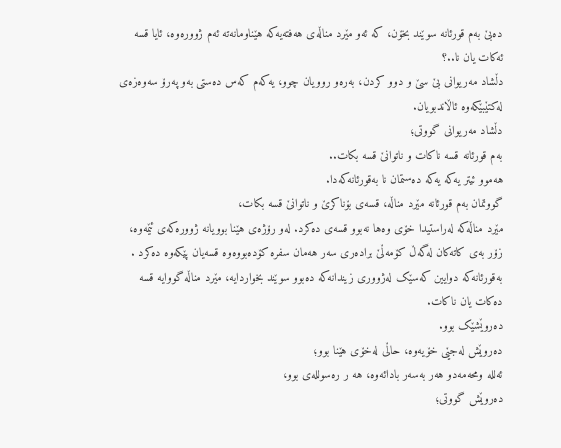دەبێ بەم قورئانە سوێند بخۆن، کە ئەو مێرد مناڵەی هەفتەیەکە هێناومانەتە ئەم ژوورەوە، ئایا قسە ئەکات یان نا..؟
دڵشاد مەریوانی بێ سێ و دوو کردن، بەرەو روویان چوو، یەکەم کەس دەستی بەو پەرۆ سەوەزەی لەکتێبێکەوە ئاڵاندبویان.
دڵشاد مەریوانی گووتی؛
بەم قورئانە قسە ناکات و ناتوانێ قسە بکات..
هەموو ئیتر یەکە یەکە دەستمان نا بەقورئانەکەدا.
گووتمان بەم قورئانە مێرد مناڵە، قسەی بۆناکرێ و ناتوانێ قسە بکات،
مێرد مناڵەکە لەراستیدا خۆی وەها نەبوو قسەی دەکرد. لەو رۆژەی هێنا بوویانە ژوورەکەی ئێمەوە، زۆر بەی کاتەکان لەگەڵ کۆمەڵێ برادەری سەر هەمان سفرە کۆدەبووەوە قسەیان پێکەوە دەکرد .
بەقورئانەکە دوایین کەسێک لەژووری زیندانەکە دەبوو سوێند بخواردایە، مێرد مناڵە گووایە قسە دەکات یان ناکات.
دەروێشێک بوو.
دەروێش لەجێی خۆیەوە، حاڵی لەخۆی هێنا بوو؛
ئەللە ومحەمەدو هەر بەسەر بادائەوە، هە ر رەسوللەی بوو،
دەروێش گووتی؛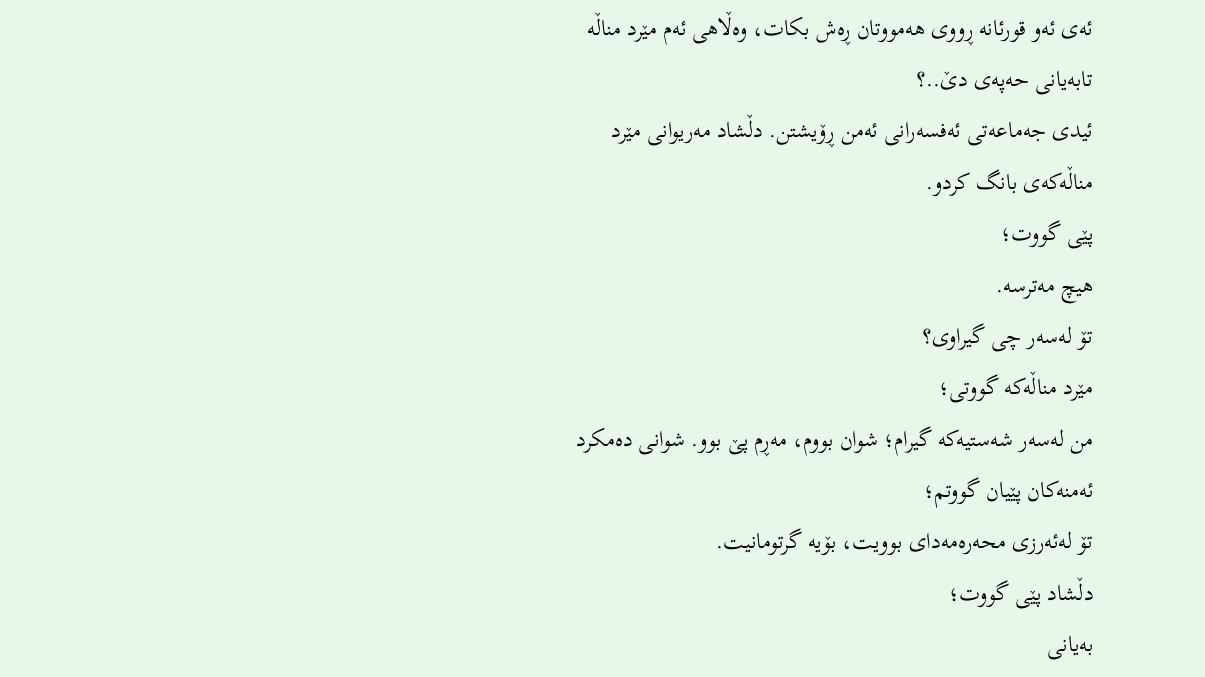ئەی ئەو قورئانە ڕووی هەمووتان ڕەش بکات، وەڵاهی ئەم مێرد مناڵە تابەیانی حەپەی دێ..؟
ئیدی جەماعەتی ئەفسەرانی ئەمن ڕۆیشتن. دڵشاد مەریوانی مێرد مناڵەکەی بانگ کردو.
پێی گووت؛
هیچ مەترسە.
تۆ لەسەر چی گیراوی؟
مێرد مناڵەکە گووتی؛
من لەسەر شەستیەکە گیرام؛ شوان بووم، مەڕم پێ بوو. شوانی دەمکرد
ئەمنەکان پێیان گووتم؛
تۆ لەئەرزی محەرەمەدای بوویت، بۆیە گرتومانیت.
دڵشاد پێی گووت؛
بەیانی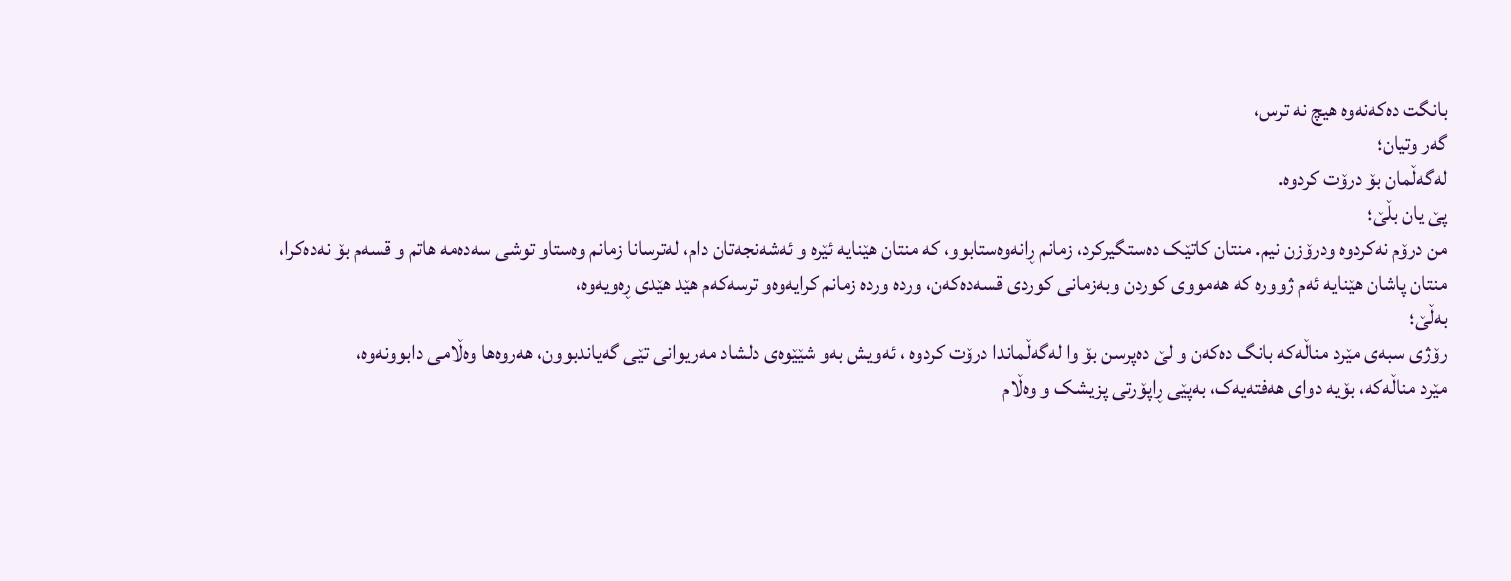بانگت دەکەنەوە هیچ نە ترس،
گەر وتیان؛
لەگەڵمان بۆ درۆت کردوە.
پێ یان بڵێ؛
من درۆم نەکردوە ودرۆزن نیم. منتان کاتێک دەستگیرکرد، زمانم ڕانەوەستابوو، کە منتان هێنایە ئێرە و ئەشەنجەتان دام، لەترسانا زمانم وەستاو توشی سەدەمە هاتم و قسەم بۆ نەدەکرا،
منتان پاشان هێنایە ئەم ژوورە کە هەمووی کوردن وبەزمانی کوردی قسەدەکەن، وردە وردە زمانم کرایەوەو ترسەکەم هێد هێدی ڕەویەوە،
بەڵێ؛
رۆژی سبەی مێرد مناڵەکە بانگ دەکەن و لێ دەپرسن بۆ وا لەگەڵماندا درۆت کردوە ، ئەویش بەو شێێوەی دلشاد مەریوانی تێی گەیاندبوون، هەروەها وەڵامی دابوونەوە،
مێرد مناڵەکە، بۆیە دوای هەفتەیەک، بەپێی ڕاپۆرتی پزیشک و وەڵام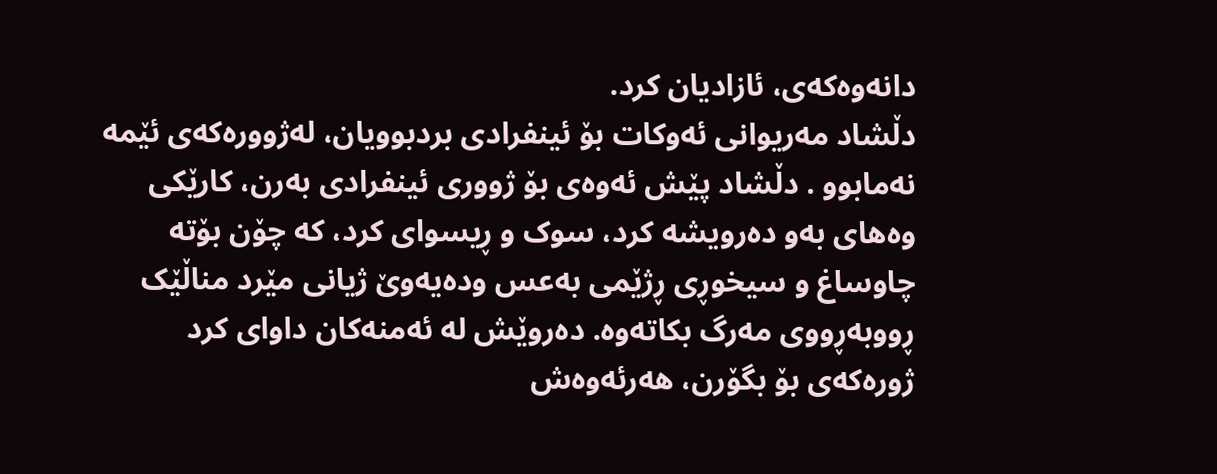دانەوەکەی، ئازادیان کرد.
دڵشاد مەریوانی ئەوکات بۆ ئینفرادی بردبوویان، لەژوورەکەی ئێمە نەمابوو . دڵشاد پێش ئەوەی بۆ ژووری ئینفرادی بەرن، کارێکی وەهای بەو دەرویشە کرد، سوک و ڕیسوای کرد، کە چۆن بۆتە چاوساغ و سیخوڕی ڕژێمی بەعس ودەیەوێ ژیانی مێرد مناڵێک ڕووبەڕووی مەرگ بکاتەوە. دەروێش لە ئەمنەکان داوای کرد ژورەکەی بۆ بگۆرن، هەرئەوەش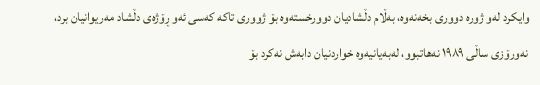وایکرد لەو ژورە دووری بخەنەوە، بەڵام دڵشادیان دوورخستەوە بۆ ژووری تاکە کەسی ئەو ڕۆژەی دڵشاد مەریوانیان برد، نەورۆزی ساڵی ١٩٨٩ نەهاتبوو، لەبەیانیەوە خواردنیان دابەش نەکرد بۆ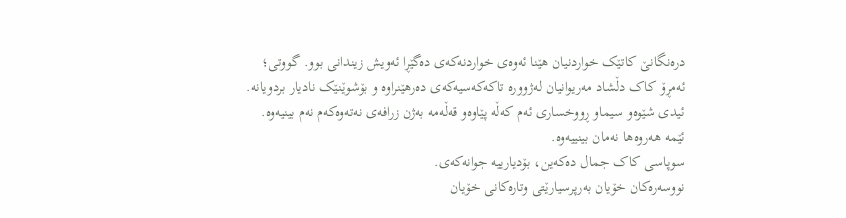درەنگانێ کاتێک خواردنیان هێنا ئەوەی خواردنەکەی دەگێڕا ئەویش زیندانی بوو. گووتی؛
ئەمڕۆ کاک دڵشاد مەریوانیان لەژوورە تاکەکەسیەکەی دەرهێنراوە و بۆشوێنێک نادیار بردویانە.
ئیدی شێوەو سیماو ڕووخساری ئەم کەڵە پێاوەو قەڵەمە بەژن زرافەی نەتەوەکەم نەم بینیەوە.
ئێمە هەروەها نەمان بینییەوە.
سوپاسی کاک جمال دەکەین، بۆدیارییە جوانەکەی.
نووسەرەکان خۆیان بەرپرسیارێتی وتارەکانی خۆیان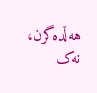هەڵدەگرن، نەک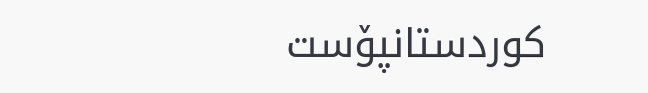کوردستانپۆست